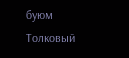буюм
Толковый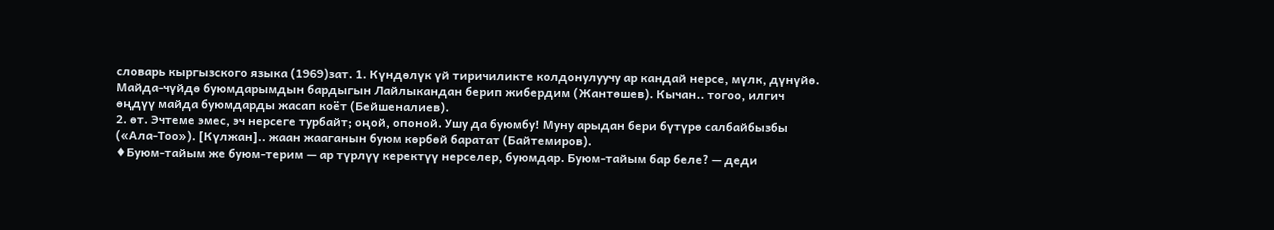словарь кыргызского языка (1969)зат. 1. Күндөлүк үй тиричиликте колдонулуучу ар кандай нерсе, мүлк, дүнүйө. Майда-чүйдө буюмдарымдын бардыгын Лайлыкандан берип жибердим (Жантөшев). Кычан.. тогоо, илгич өңдүү майда буюмдарды жасап коёт (Бейшеналиев).
2. өт. Эчтеме эмес, эч нерсеге турбайт; оңой, опоной. Ушу да буюмбу! Муну арыдан бери бүтүрө салбайбызбы («Ала-Тоо»). [Күлжан].. жаан жааганын буюм көрбөй баратат (Байтемиров).
♦Буюм-тайым же буюм-терим — ар түрлүү керектүү нерселер, буюмдар. Буюм-тайым бар беле? — деди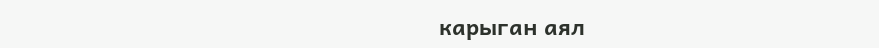карыган аял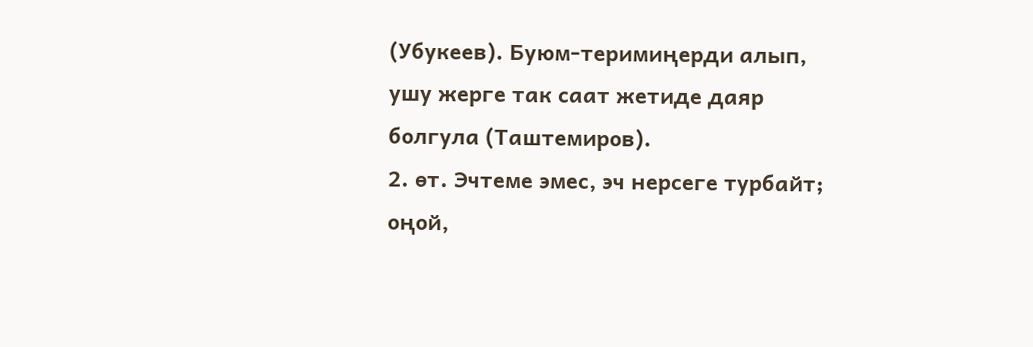(Убукеев). Буюм-теримиңерди алып, ушу жерге так саат жетиде даяр болгула (Таштемиров).
2. өт. Эчтеме эмес, эч нерсеге турбайт; оңой,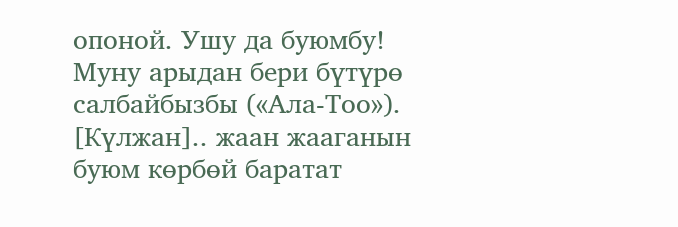опоной. Ушу да буюмбу! Муну арыдан бери бүтүрө салбайбызбы («Ала-Тоо»). [Күлжан].. жаан жааганын буюм көрбөй баратат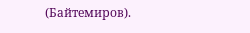(Байтемиров).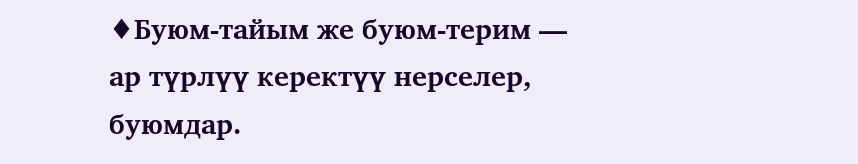♦Буюм-тайым же буюм-терим — ар түрлүү керектүү нерселер, буюмдар.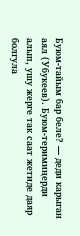Буюм-тайым бар беле? — деди карыган аял (Убукеев). Буюм-теримиңерди алып, ушу жерге так саат жетиде даяр болгула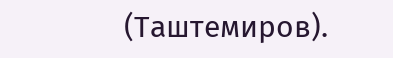(Таштемиров).